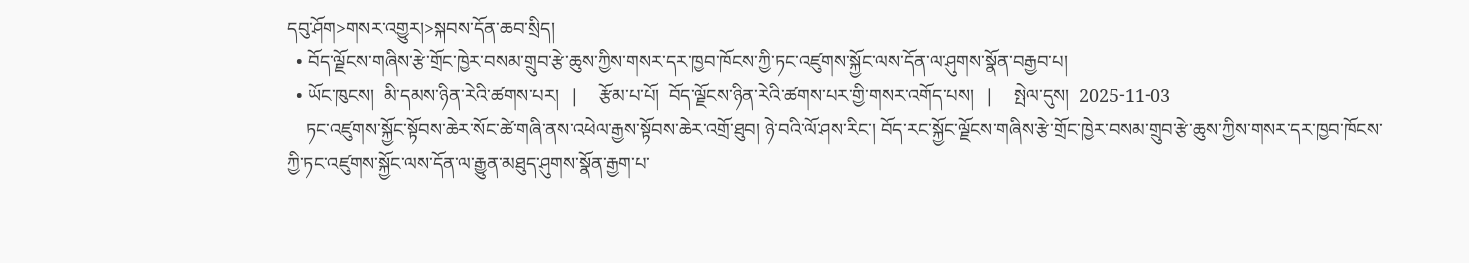དབུ་ཤོག>གསར་འགྱུར།>སྐབས་དོན་ཆབ་སྲིད།
  • བོད་ལྗོངས་གཞིས་རྩེ་གྲོང་ཁྱེར་བསམ་གྲུབ་རྩེ་ཆུས་ཀྱིས་གསར་དར་ཁྱབ་ཁོངས་ཀྱི་ཏང་འཛུགས་སྐྱོང་ལས་དོན་ལ་ཤུགས་སྣོན་བརྒྱབ་པ།
  • ཡོང་ཁུངས།  མི་དམས་ཉིན་རེའི་ཚགས་པར།   |     རྩོམ་པ་པོ།  བོད་ལྗོངས་ཉིན་རེའི་ཚགས་པར་གྱི་གསར་འགོད་པས།   |     སྤེལ་དུས།  2025-11-03
    ཏང་འཛུགས་སྐྱོང་སྟོབས་ཆེར་སོང་ཚེ་གཞི་ནས་འཕེལ་རྒྱས་སྟོབས་ཆེར་འགྲོ་ཐུབ། ཉེ་བའི་ལོ་ཤས་རིང་། བོད་རང་སྐྱོང་ལྗོངས་གཞིས་རྩེ་གྲོང་ཁྱེར་བསམ་གྲུབ་རྩེ་ཆུས་ཀྱིས་གསར་དར་ཁྱབ་ཁོངས་ཀྱི་ཏང་འཛུགས་སྐྱོང་ལས་དོན་ལ་རྒྱུན་མཐུད་ཤུགས་སྣོན་རྒྱག་པ་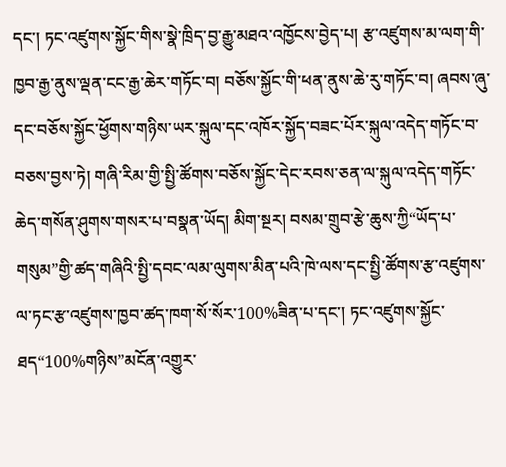དང་། ཏང་འཛུགས་སྐྱོང་གིས་སྣེ་ཁྲིད་བྱ་རྒྱུ་མཐའ་འཁྱོངས་བྱེད་པ། རྩ་འཛུགས་མ་ལག་གི་ཁྱབ་རྒྱ་ནུས་ལྡན་ངང་རྒྱ་ཆེར་གཏོང་བ། བཅོས་སྐྱོང་གི་ཕན་ནུས་ཆེ་རུ་གཏོང་བ། ཞབས་ཞུ་དང་བཅོས་སྐྱོང་ཕྱོགས་གཉིས་ཡར་སྐུལ་དང་འཁོར་སྐྱོད་བཟང་པོར་སྐུལ་འདེད་གཏོང་བ་བཅས་བྱས་ཏེ། གཞི་རིམ་གྱི་སྤྱི་ཚོགས་བཅོས་སྐྱོང་དེང་རབས་ཅན་ལ་སྐུལ་འདེད་གཏོང་ཆེད་གསོན་ཤུགས་གསར་པ་བསྣན་ཡོད། མིག་སྔར། བསམ་གྲུབ་རྩེ་ཆུས་ཀྱི“ཡོད་པ་གསུམ”གྱི་ཚད་གཞིའི་སྤྱི་དབང་ལམ་ལུགས་མིན་པའི་ཁེ་ལས་དང་སྤྱི་ཚོགས་རྩ་འཛུགས་ལ་ཏང་རྩ་འཛུགས་ཁྱབ་ཚད་ཁག་སོ་སོར་100%ཟིན་པ་དང་། ཏང་འཛུགས་སྐྱོང་ཐད“100%གཉིས”མངོན་འགྱུར་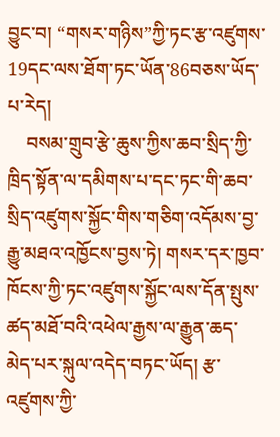བྱུང་བ། “གསར་གཉིས”ཀྱི་ཏང་རྩ་འཛུགས་19དང་ལས་ཐོག་ཏང་ཡོན་86བཅས་ཡོད་པ་རེད།
    བསམ་གྲུབ་རྩེ་ཆུས་ཀྱིས་ཆབ་སྲིད་ཀྱི་ཁྲིད་སྟོན་ལ་དམིགས་པ་དང་ཏང་གི་ཆབ་སྲིད་འཛུགས་སྐྱོང་གིས་གཅིག་འདོམས་བྱ་རྒྱུ་མཐའ་འཁྱོངས་བྱས་ཏེ། གསར་དར་ཁྱབ་ཁོངས་ཀྱི་ཏང་འཛུགས་སྐྱོང་ལས་དོན་སྤུས་ཚད་མཐོ་བའི་འཕེལ་རྒྱས་ལ་རྒྱུན་ཆད་མེད་པར་སྐུལ་འདེད་བཏང་ཡོད། རྩ་འཛུགས་ཀྱི་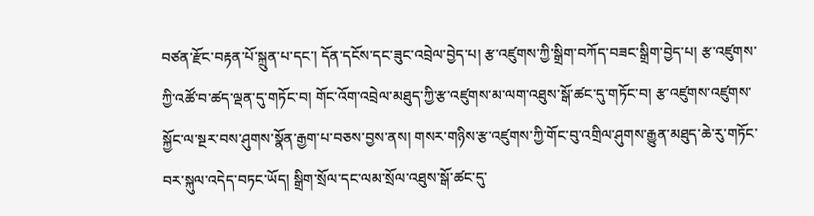བཙན་རྫོང་བརྟན་པོ་སྐྲུན་པ་དང་། དོན་དངོས་དང་ཟུང་འབྲེལ་བྱེད་པ། རྩ་འཛུགས་ཀྱི་སྒྲིག་བཀོད་བཟང་སྒྲིག་བྱེད་པ། རྩ་འཛུགས་ཀྱི་འཚོ་བ་ཚད་ལྡན་དུ་གཏོང་བ། གོང་འོག་འབྲེལ་མཐུད་ཀྱི་རྩ་འཛུགས་མ་ལག་འཐུས་སྒོ་ཚང་དུ་གཏོང་བ། རྩ་འཛུགས་འཛུགས་སྐྱོང་ལ་སྔར་བས་ཤུགས་སྣོན་རྒྱག་པ་བཅས་བྱས་ནས། གསར་གཉིས་རྩ་འཛུགས་ཀྱི་གོང་བུ་འགྲིལ་ཤུགས་རྒྱུན་མཐུད་ཆེ་རུ་གཏོང་བར་སྐུལ་འདེད་བཏང་ཡོད། སྒྲིག་སྲོལ་དང་ལམ་སྲོལ་འཐུས་སྒོ་ཚང་དུ་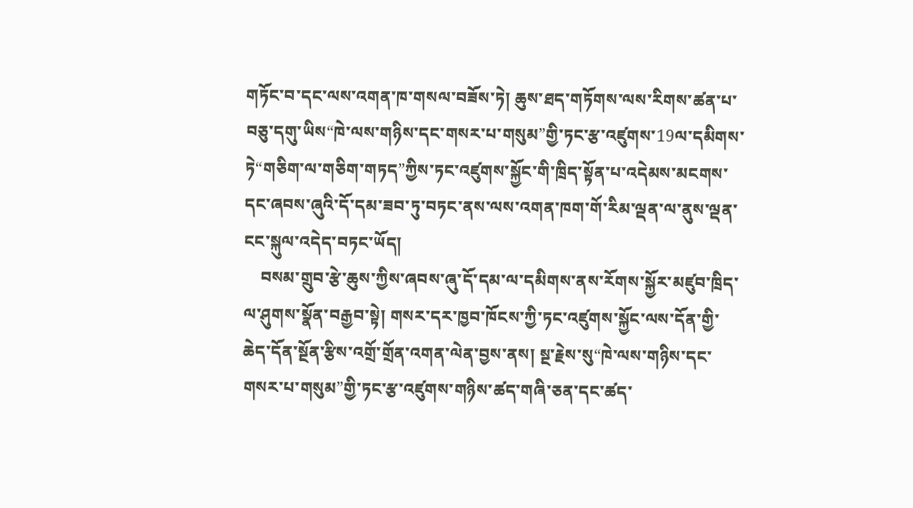གཏོང་བ་དང་ལས་འགན་ཁ་གསལ་བཟོས་ཏེ། ཆུས་ཐད་གཏོགས་ལས་རིགས་ཚན་པ་བཅུ་དགུ་ཡིས“ཁེ་ལས་གཉིས་དང་གསར་པ་གསུམ”གྱི་ཏང་རྩ་འཛུགས་19ལ་དམིགས་ཏེ“གཅིག་ལ་གཅིག་གཏད”ཀྱིས་ཏང་འཛུགས་སྐྱོང་གི་ཁྲིད་སྟོན་པ་འདེམས་མངགས་དང་ཞབས་ཞུའི་དོ་དམ་ཟབ་ཏུ་བཏང་ནས་ལས་འགན་ཁག་གོ་རིམ་ལྡན་ལ་ནུས་ལྡན་ངང་སྐུལ་འདེད་བཏང་ཡོད།
    བསམ་གྲུབ་རྩེ་ཆུས་ཀྱིས་ཞབས་ཞུ་དོ་དམ་ལ་དམིགས་ནས་རོགས་སྐྱོར་མཛུབ་ཁྲིད་ལ་ཤུགས་སྣོན་བརྒྱབ་སྟེ། གསར་དར་ཁྱབ་ཁོངས་ཀྱི་ཏང་འཛུགས་སྐྱོང་ལས་དོན་གྱི་ཆེད་དོན་སྔོན་རྩིས་འགྲོ་གྲོན་འགན་ལེན་བྱས་ནས། སྔ་རྗེས་སུ“ཁེ་ལས་གཉིས་དང་གསར་པ་གསུམ”གྱི་ཏང་རྩ་འཛུགས་གཉིས་ཚད་གཞི་ཅན་དང་ཚད་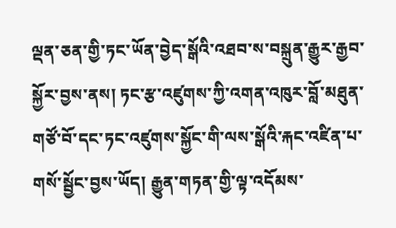ལྡན་ཅན་གྱི་ཏང་ཡོན་བྱེད་སྒོའི་འཐབ་ས་བསྐྲུན་རྒྱུར་རྒྱབ་སྐྱོར་བྱས་ནས། ཏང་རྩ་འཛུགས་ཀྱི་འགན་འཁུར་བློ་མཐུན་གཙོ་བོ་དང་ཏང་འཛུགས་སྐྱོང་གི་ལས་སྒོའི་རྐང་འཛིན་པ་གསོ་སྦྱོང་བྱས་ཡོད། རྒྱུན་གཏན་གྱི་ལྟ་འདོམས་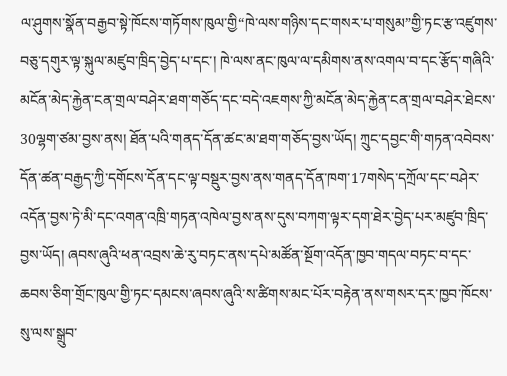ལ་ཤུགས་སྣོན་བརྒྱབ་སྟེ་ཁོངས་གཏོགས་ཁུལ་གྱི“ཁེ་ལས་གཉིས་དང་གསར་པ་གསུམ”གྱི་ཏང་རྩ་འཛུགས་བཅུ་དགུར་ལྟ་སྐུལ་མཛུབ་ཁྲིད་བྱེད་པ་དང་། ཁེ་ལས་ནང་ཁུལ་ལ་དམིགས་ནས་འགལ་བ་དང་རྩོད་གཞིའི་མངོན་མེད་རྐྱེན་ངན་གྲལ་བཤེར་ཐག་གཅོད་དང་བདེ་འཇགས་ཀྱི་མངོན་མེད་རྐྱེན་ངན་གྲལ་བཤེར་ཐེངས་30ལྷག་ཙམ་བྱས་ནས། ཐོན་པའི་གནད་དོན་ཚང་མ་ཐག་གཅོད་བྱས་ཡོད། ཀྲུང་དབྱང་གི་གཏན་འབེབས་དོན་ཚན་བརྒྱད་ཀྱི་དགོངས་དོན་དང་ལྟ་བསྡུར་བྱས་ནས་གནད་དོན་ཁག་17གསེད་དཀྲོལ་དང་བཤེར་འདོན་བྱས་ཏེ་མི་དང་འགན་འཁྲི་གཏན་འཁེལ་བྱས་ནས་དུས་བཀག་ལྟར་དག་ཐེར་བྱེད་པར་མཛུབ་ཁྲིད་བྱས་ཡོད། ཞབས་ཞུའི་ཕན་འབྲས་ཆེ་རུ་བཏང་ནས་དཔེ་མཚོན་སྔོག་འདོན་ཁྱབ་གདལ་བཏང་བ་དང་ཆབས་ཅིག་གྲོང་ཁུལ་གྱི་ཏང་དམངས་ཞབས་ཞུའི་ས་ཚིགས་མང་པོར་བརྟེན་ནས་གསར་དར་ཁྱབ་ཁོངས་སུ་ལས་སྒྲུབ་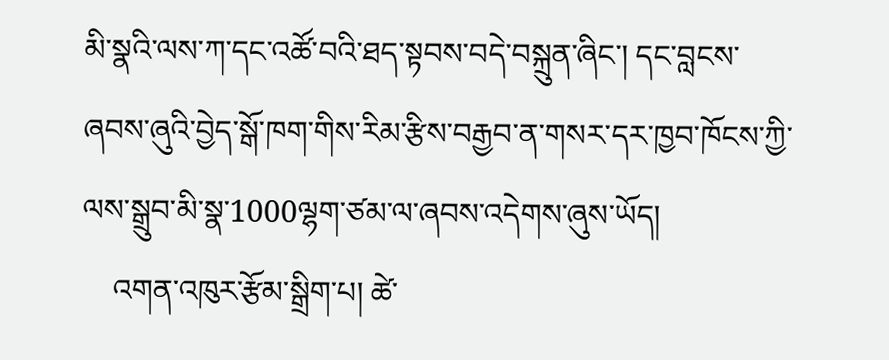མི་སྣའི་ལས་ཀ་དང་འཚོ་བའི་ཐད་སྟབས་བདེ་བསྐྲུན་ཞིང་། དང་བླངས་ཞབས་ཞུའི་བྱེད་སྒོ་ཁག་གིས་རིམ་རྩིས་བརྒྱབ་ན་གསར་དར་ཁྱབ་ཁོངས་ཀྱི་ལས་སྒྲུབ་མི་སྣ་1000ལྷག་ཙམ་ལ་ཞབས་འདེགས་ཞུས་ཡོད།
    འགན་འཁུར་རྩོམ་སྒྲིག་པ། ཚེ་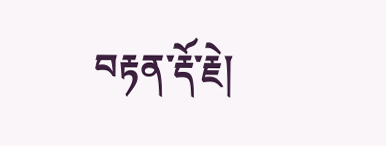བརྟན་རྡོ་རྗེ།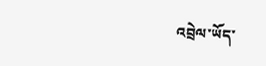འབྲེལ་ཡོད་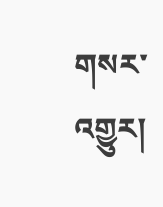གསར་འགྱུར།